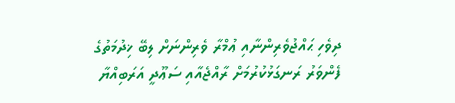ދިވެހި ޙައްޖުވެރިންނާއި ޢުމްރާ ވެރިންނަށް ލިބޭ ޚިދުމަތުގެ ފެންވަރު ރަނގަޅުކުރުމަށް ރާއްޖެއާއި ސަޢޫދީ އަރަބިއްޔާ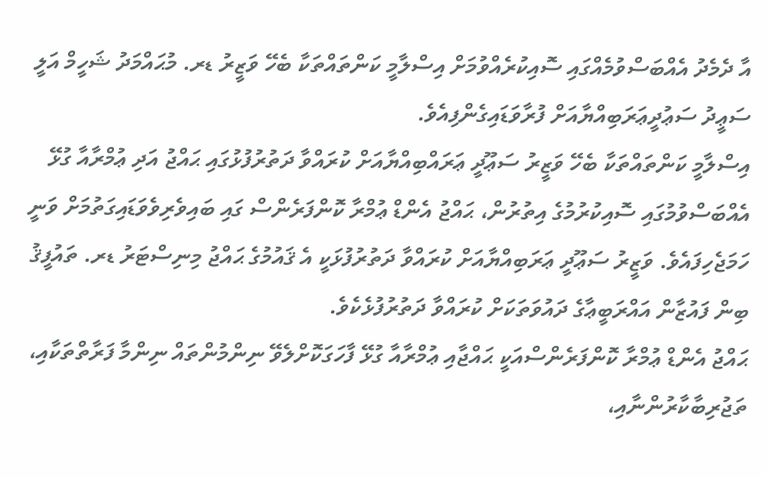އާ ދެމެދު އެއްބަސްވުމެއްގައި ސޮއިކުރެއްވުމަށް އިސްލާމީ ކަންތައްތަކާ ބެހޭ ވަޒީރު ޑރ. މުޙައްމަދު ޝަހީމް އަލީ ސަޢީދު ސަޢުދީޢަރަބިއްޔާއަށް ފުރާވަޑައިގެންފިއެވެ.
އިސްލާމީ ކަންތައްތަކާ ބެހޭ ވަޒީރު ސަޢޫދީ ޢަރައްބިއްޔާއަށް ކުރައްވާ ދަތުރުފުޅުގައި ޙައްޖު އަދި ޢުމްރާއާ ގުޅޭ އެއްބަސްވުމުގައި ސޮއިކުރުމުގެ އިތުރުން، ޙައްޖު އެންޑް ޢުމްރާ ކޮންފަރެންސް ގައި ބައިވެރިވެވަޑައިގަތުމަށް ވަނީ ހަމަޖެހިފައެވެ. ވަޒީރު ސަޢޫދީ ޢަރަބިއްޔާއަށް ކުރައްވާ ދަތުރުފުޅަކީ އެ ޤައުމުގެ ޙައްޖު މިނިސްޓަރު ޑރ. ތައުފީޤު ބިން ފައުޒާން އައްރަބީޢާގެ ދައުވަތަކަށް ކުރައްވާ ދަތުރުފުޅެކެވެ.
ޙައްޖު އެންޑް ޢުމްރާ ކޮންފަރެންސްއަކީ ޙައްޖާއި ޢުމްރާއާ ގުޅޭ ފާހަގަކޮށްލެވޭ ނިންމުންތައް ނިންމާ ފަރާތްތަކާއި، ތަޖުރިބާކާރުންނާއި،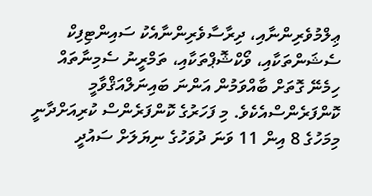ޢިލްމުވެރިންނާއި، ދިރާސާވެރިންނާއެކު ސައިންޓިފިކް ސެޝަންތަކާއި، ވޯކްޝޮޕްތަކާއި، ތަމްރީނު ސެމިނާތައް ހިމެނޭ ގޮތަށް ބާއްވަމުން އަންނަ ބައިނަލްއަޤްވާމީ ކޮންފަރެންސްއެކެވެ. މި ފަހަރުގެ ކޮންފަރެންސް ކުރިއަށްދާނީ މިމަހުގެ 8 އިން 11 ވަނަ ދުވަހުގެ ނިޔަލަށް ސައުދީ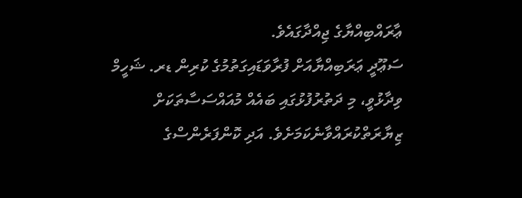ޢާރައްބިއްޔާގެ ޖިއްދާގައެވެ.
ސަޢޫދީ ޢަރަބިއްޔާއަށް ފުރާވަޑައިގަތުމުގެ ކުރިން ޑރ. ޝަހީމް ވިދާޅުވީ، މި ދަތުރުފުޅުގައި ބައެއް މުއައްސަސާތަކަށް ޒިޔާރަތްކުރައްވާނެކަމަށެވެ. އަދި ކޮންފަރެންސްގެ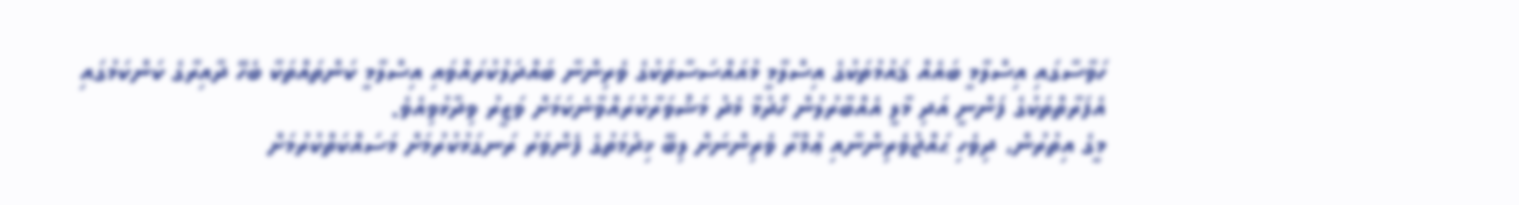ހަވާސާގައި އިސްލާމީ ބައެއް ޤައުމުތަކުގެ އިސްލާމީ މުއައްސަސާތަކުގެ ވެރިންނާ ބައްދަލުކުރައްވައި އިސްލާމީ ކަންތައްތަކާ ބެހޭ ދާއިރާގެ ކަންކަމުގައި އެފަރާތްތަކުގެ ފަންނީ އަދި މާލީ އެއްބާރުލުން ހޯދުމާ މެދު މަޝްވަރާކުރައްވާނެކަމަށް ވަޒީރު ވިދާޅުވިއެވެ.
މީގެ އިތުރުން، ދިވެހި ޙައްޖުވެރިންނާއި ޢުމްރާ ވެރިންނަށް ލިބޭ ޚިދުމަތުގެ ފެންވަރު ރަނގަޅުކުރުމަށް މަސައްކަތްކުރުމަށް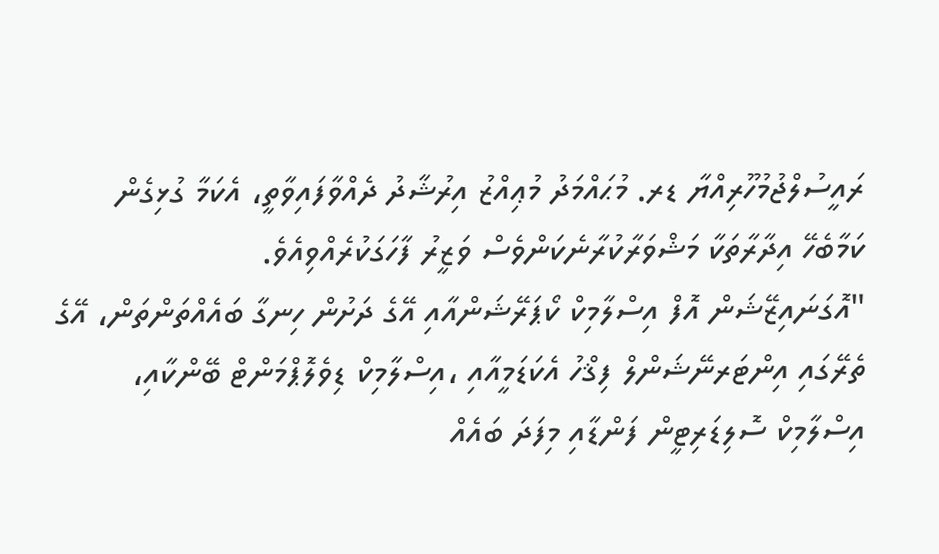ރައީސުލްޖުމުހޫރިއްޔާ ޑރ. މުޙައްމަދު މުޢިއްޒު އިރުޝާދު ދެއްވާފައިވާތީ، އެކަމާ ގުޅިގެން ކަމާބެހޭ އިދާރާތަކާ މަޝްވަރާކުރާނެކަންވެސް ވަޒީރު ފާހަގަކުރެއްވިއެވެ.
"އޮގަނައިޒޭޝަން އޮފް އިސްލާމިކް ކޯޕަރޭޝަންއާއި އޭގެ ދަށުން ހިނގާ ބައެއްތަންތަން، އޭގެ ތެރޭގައި އިންޓަރނޭޝަންލް ފިޤްހު އެކަޑަމީއާއި ،އިސްލާމިކް ޑިވެލޮޕްމަންޓް ބޭންކާއި، އިސްލާމިކް ސޮލިޑަރިޓީން ފަންޑާއި މިފަދަ ބައެއް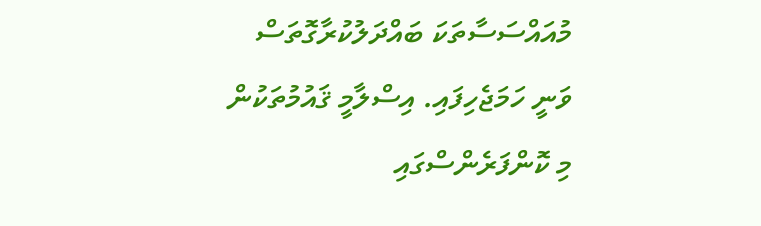މުއައްސަސާތަކަ ބައްދަލުކުރާގޮތަސް ވަނީ ހަމަޖެހިފައި. އިސްލާމީ ޤައުމުތަކުން މި ކޮންފަރެންސްގައި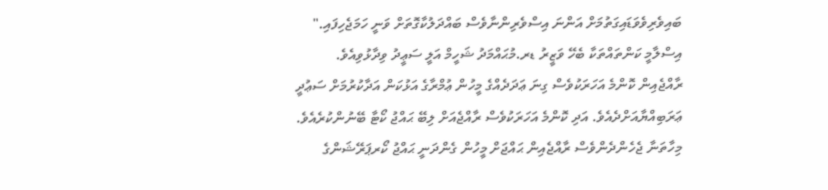ބައިވެރިވެވަޑައިގަތުމަށް އަންނަ އިސްވެރިންނާވެސް ބައްދަލުކާގޮތަށް ވަނީ ހަމަޖެހިފައި." އިސްލާމީ ކަންތައްތަކާ ބެހޭ ވަޒީރު ޑރ.މުޙައްމަދު ޝަހީމް އަލީ ސަޢީދު ވިދާޅުވިއެވެ.
ރާއްޖެއިން ކޮންމެ އަހަރަކުވެސް ގިނަ ޢަދަދެއްގެ މީހުން ޢުމްރާގެ އަޅުކަން އަދާކުރުމަށް ސަޢުދީ ޢަރަބިއްޔާއަށްދެއެވެ. އަދި ކޮންމެ އަހަރަކުވެސް ރާއްޖެއަށް ލިބޭ ޙައްޖު ކޯޓާ ބޭނުންކުރެއެވެ.
މިހާތަނާ ޖެހެންދެންވެސް ރާއްޖެއިން ޙައްޖަށް މީހުން ގެންދަނީ ޙައްޖު ކޯރޕަރޭޝަންގެ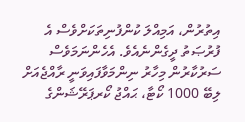އިތުރުން، އަމިއްލަ ކުންފުނިތަކަށްވެސް އެ ފުރުޞަތު ދީގެންނެއެވެ. އެހެންނަމަވެސް ސަރުކާރުން މިހާރު ނިންމަވާފައިވަނީ ރާއްޖެއަށް ލިބޭ 1000 ކޯޓާ، ޙައްޖު ކޯރޕަރޭޝަންގެ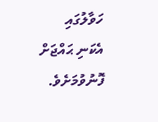ހަވާލުގައި އެކަނި ޙައްޖަށް ފޮނުވުމަށެވެ.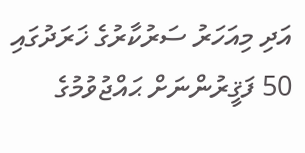އަދި މިއަހަރު ސަރުކާރުގެ ޚަރަދުގައި 50 ފަޤީރުންނަށް ޙައްޖުވުމުގެ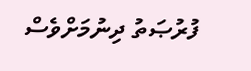ފުރުޞަތު ދިނުމަށްވެސް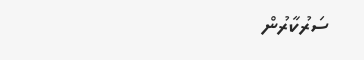ސަރުކާރުން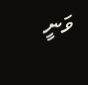ވަނީ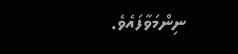ނިންމަވާފައެވެ.